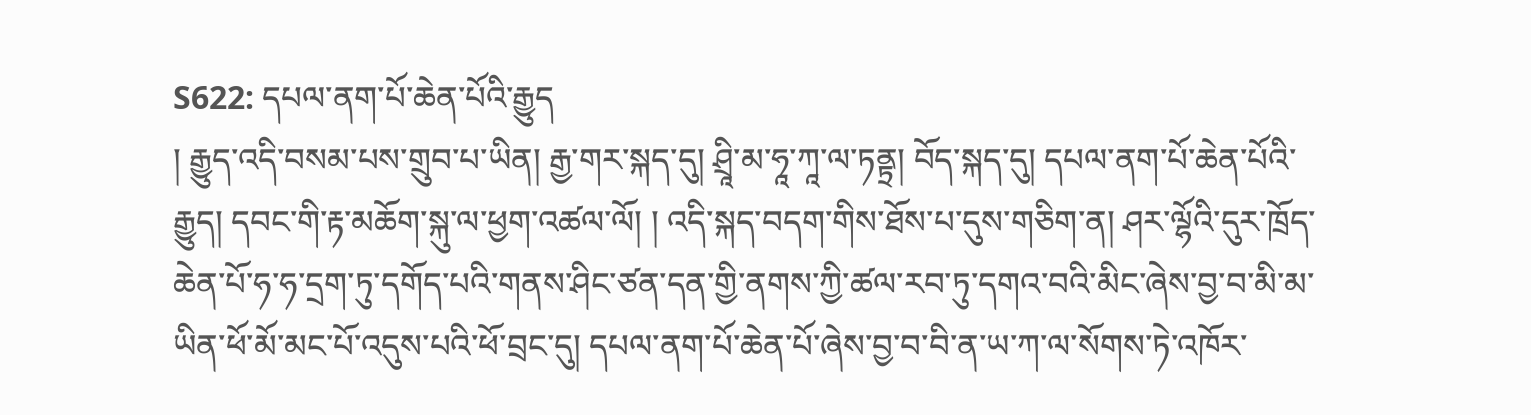S622: དཔལ་ནག་པོ་ཆེན་པོའི་རྒྱུད
། རྒྱུད་འདི་བསམ་པས་གྲུབ་པ་ཡིན། རྒྱ་གར་སྐད་དུ། ཤྲཱི་མ་ཧཱ་ཀཱ་ལ་ཏནྟྲ། བོད་སྐད་དུ། དཔལ་ནག་པོ་ཆེན་པོའི་རྒྱུད། དབང་གི་རྟ་མཆོག་སྐུ་ལ་ཕྱག་འཚལ་ལོ། ། འདི་སྐད་བདག་གིས་ཐོས་པ་དུས་གཅིག་ན། ཤར་ལྷོའི་དུར་ཁྲོད་ཆེན་པོ་ཧ་ཧ་དྲག་ཏུ་དགོད་པའི་གནས་ཤིང་ཙན་དན་གྱི་ནགས་ཀྱི་ཚལ་རབ་ཏུ་དགའ་བའི་མིང་ཞེས་བྱ་བ་མི་མ་ཡིན་ཕོ་མོ་མང་པོ་འདུས་པའི་ཕོ་བྲང་དུ། དཔལ་ནག་པོ་ཆེན་པོ་ཞེས་བྱ་བ་བི་ན་ཡ་ཀ་ལ་སོགས་ཏེ་འཁོར་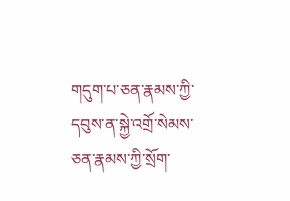གདུག་པ་ཅན་རྣམས་ཀྱི་དབུས་ན་སྐྱེ་འགྲོ་སེམས་ཅན་རྣམས་ཀྱི་སྲོག་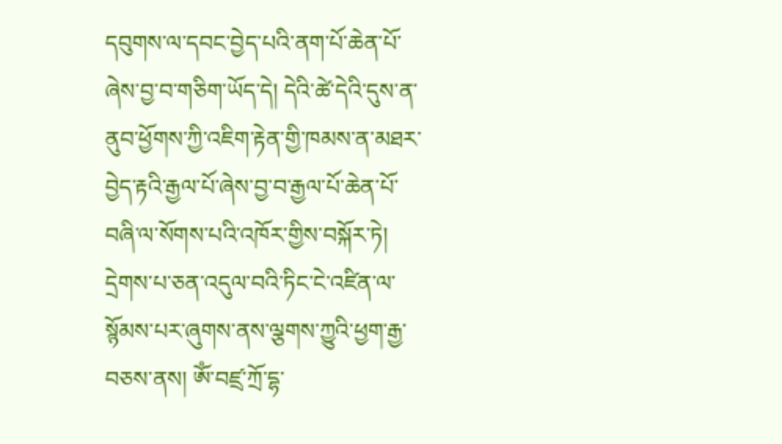དབུགས་ལ་དབང་བྱེད་པའི་ནག་པོ་ཆེན་པོ་ཞེས་བྱ་བ་གཅིག་ཡོད་དེ། དེའི་ཚེ་དེའི་དུས་ན་ནུབ་ཕྱོགས་ཀྱི་འཇིག་རྟེན་གྱི་ཁམས་ན་མཐར་བྱེད་རྟའི་རྒྱལ་པོ་ཞེས་བྱ་བ་རྒྱལ་པོ་ཆེན་པོ་བཞི་ལ་སོགས་པའི་འཁོར་གྱིས་བསྐོར་ཏེ། དྲེགས་པ་ཅན་འདུལ་བའི་ཏིང་ངེ་འཛིན་ལ་སྙོམས་པར་ཞུགས་ནས་ལྕགས་ཀྱུའི་ཕྱག་རྒྱ་བཅས་ནས། ཨོཾ་བཛྲ་ཀྲོ་དྷ་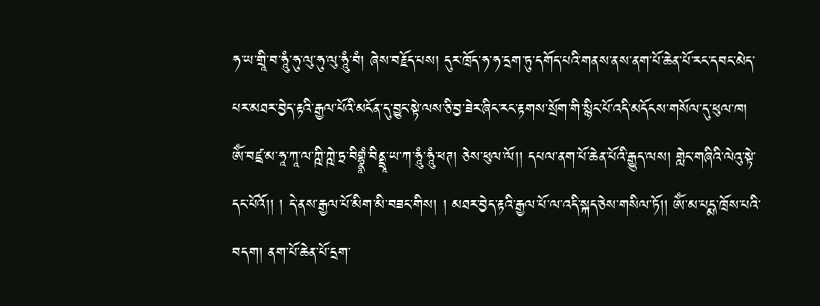ཧ་ཡ་གྲཱི་བ་ཧཱུཾ་ཧུ་ལུ་ཧུ་ལུ་ཧཱུཾ་བཾ། ཞེས་བརྗོད་པས། དུར་ཁྲོད་ཧ་ཧ་དྲག་ཏུ་དགོད་པའི་གནས་ནས་ནག་པོ་ཆེན་པོ་རང་དབང་མེད་པར་མཐར་བྱེད་རྟའི་རྒྱལ་པོའི་མངོན་དུ་བྱུང་སྟེ་ལས་ཅི་བྱ་ཟེར་ཞིང་རང་རྟགས་སྲོག་གི་སྙིང་པོ་འདི་མདོངས་གསོལ་དུ་ཕུལ་ཁ། ཨོཾ་བཛྲ་མ་ཧཱ་ཀཱ་ལ་ཀྵི་ཀྵེ་ཏྲ་བིགྷྣཱཾ་བིནྡྲཱ་ཡ་ཀ་ཧཱུཾ་ཧཱུཾ་ཕཊ། ཅེས་ཕུལ་ལོ།། དཔལ་ནག་པོ་ཆེན་པོའི་རྒྱུད་ལས། གླེང་གཞིའི་ལེའུ་སྟེ་དང་པོའོ།། ། དེ་ནས་རྒྱལ་པོ་མིག་མི་བཟང་གིས། ། མཐར་བྱེད་རྟའི་རྒྱལ་པོ་ལ་འདི་སྐད་ཅེས་གསིལ་ཏོ།། ཨོཾ་མ་པདྨ་ཁྲོས་པའི་བདག། ནག་པོ་ཆེན་པོ་དྲག་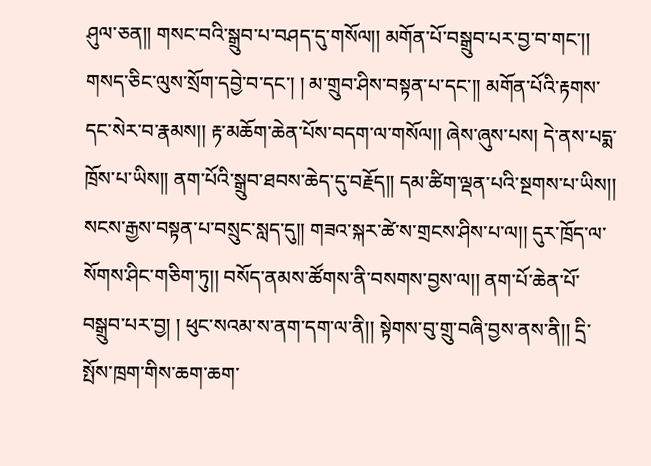ཤུལ་ཅན།། གསང་བའི་སྒྲུབ་པ་བཤད་དུ་གསོལ།། མགོན་པོ་བསྒྲུབ་པར་བྱ་བ་གང་།། གསད་ཅིང་ལུས་སྲོག་དབྱེ་བ་དང་། ། མ་གྲུབ་ཤིས་བསྟན་པ་དང་།། མགོན་པོའི་རྟགས་དང་སེར་བ་རྣམས།། རྟ་མཆོག་ཆེན་པོས་བདག་ལ་གསོལ།། ཞེས་ཞུས་པས། དེ་ནས་པདྨ་ཁྲོས་པ་ཡིས།། ནག་པོའི་སྒྲུབ་ཐབས་ཆེད་དུ་བརྗོད།། དམ་ཚིག་ལྡན་པའི་སྔགས་པ་ཡིས།། སངས་རྒྱས་བསྟན་པ་བསྲུང་སླད་དུ།། གཟའ་སྐར་ཚེ་ས་གྲངས་ཤིས་པ་ལ།། དུར་ཁྲོད་ལ་སོགས་ཤིང་གཅིག་ཏུ།། བསོད་ནམས་ཚོགས་ནི་བསགས་བྱས་ལ།། ནག་པོ་ཆེན་པོ་བསྒྲུབ་པར་བྱ། ། ཕུང་སའམ་ས་ནག་དག་ལ་ནི།། སྟེགས་བུ་གྲུ་བཞི་བྱས་ནས་ནི།། དྲི་སྤོས་ཁྲག་གིས་ཆག་ཆག་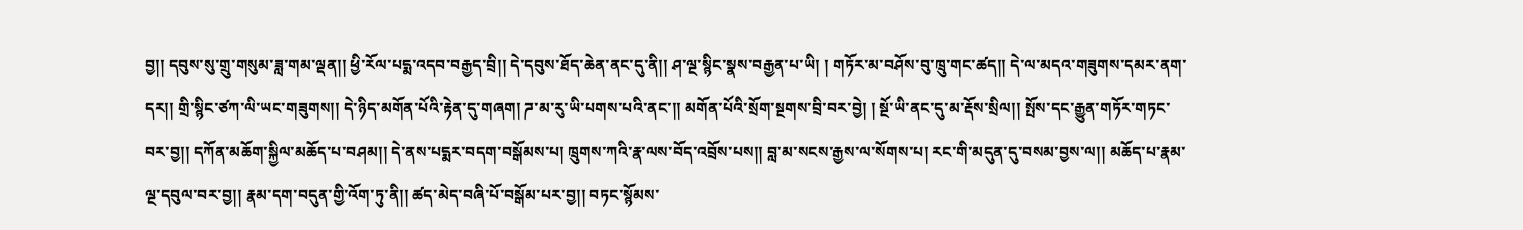བྱ།། དབུས་སུ་གྲུ་གསུམ་ཟླ་གམ་ལྡན།། ཕྱི་རོལ་པདྨ་འདབ་བརྒྱད་བྲི།། དེ་དབུས་ཐོད་ཆེན་ནང་དུ་ནི།། ཤ་ལྔ་སྙིང་སྣས་བརྒྱན་པ་ཡི། ། གཏོར་མ་བཤོས་བུ་ཁྲུ་གང་ཚད།། དེ་ལ་མདའ་གཟུགས་དམར་ནག་དར།། གྲི་སྙིང་ཙཀ་ལི་ཡང་གཟུགས།། དེ་ཉིད་མགོན་པོའི་རྟེན་དུ་གཞག། ཌ་མ་རུ་ཡི་པགས་པའི་ནང་།། མགོན་པོའི་སྲོག་སྔགས་བྲི་བར་བྱེ། ། སྔོ་ཡི་ནང་དུ་མ་རྡོས་སྲིལ།། སྤོས་དང་རྒྱུན་གཏོར་གཏང་བར་བྱ།། དཀོན་མཆོག་སྐྱིལ་མཆོད་པ་བཤམ།། དེ་ནས་པདྨར་བདག་བསྒོམས་པ། ཁྲུགས་ཀའི་རྣ་ལས་བོད་འབྲོས་པས།། བླ་མ་སངས་རྒྱས་ལ་སོགས་པ། རང་གི་མདུན་དུ་བསམ་བྱས་ལ།། མཆོད་པ་རྣམ་ལྔ་དབུལ་བར་བྱ།། རྣམ་དག་བདུན་གྱི་འོག་ཏུ་ནི།། ཚད་མེད་བཞི་པོ་བསྒོམ་པར་བྱ།། བཏང་སྙོམས་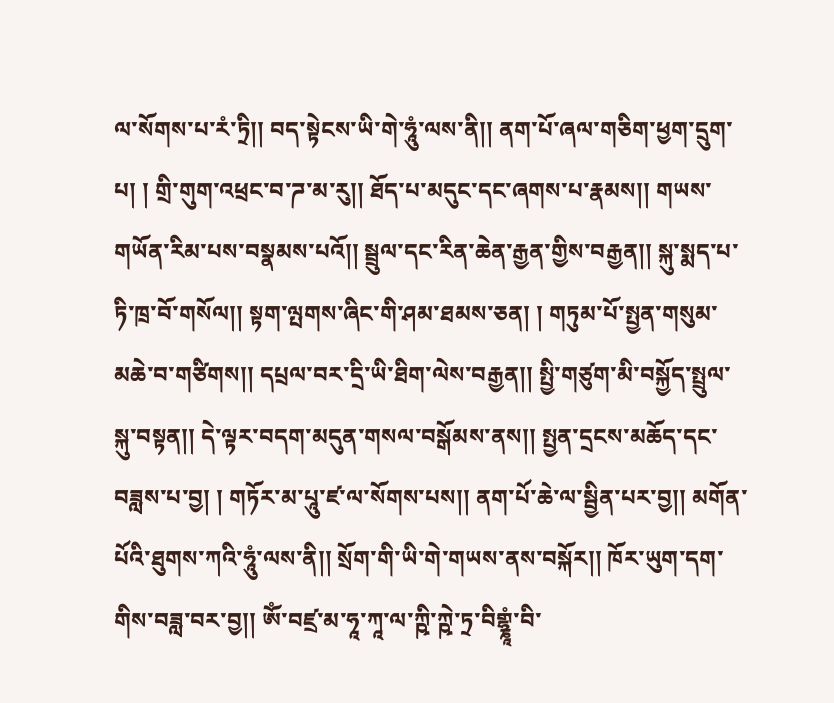ལ་སོགས་པ་རཾ་ཏྲི།། བད་སྟེངས་ཡི་གེ་ཧཱུཾ་ལས་ནི།། ནག་པོ་ཞལ་གཅིག་ཕྱག་དྲུག་པ། ། གྲི་གུག་འཕྲང་བ་ཌ་མ་རུ།། ཐོད་པ་མདུང་དང་ཞགས་པ་རྣམས།། གཡས་གཡོན་རིམ་པས་བསྣམས་པའོ།། སྦྲུལ་དང་རིན་ཆེན་རྒྱན་གྱིས་བརྒྱན།། སྐུ་སྨད་པ་ཏི་ཁྲ་བོ་གསོལ།། སྟག་ལྤགས་ཞིང་གི་ཤམ་ཐམས་ཅན། ། གཏུམ་པོ་སྤྱན་གསུམ་མཆེ་བ་གཙིགས།། དཔྲལ་བར་དྲི་ཡི་ཐིག་ལེས་བརྒྱན།། སྤྱི་གཙུག་མི་བསྐྱོད་སྤྲུལ་སྐུ་བསྟན།། དེ་ལྟར་བདག་མདུན་གསལ་བསྒོམས་ནས།། སྤྱན་དྲངས་མཆོད་དང་བཟླས་པ་བྱ། ། གཏོར་མ་པཱུ་ཛ་ལ་སོགས་པས།། ནག་པོ་ཆེ་ལ་སྦྱིན་པར་བྱ།། མགོན་པོའི་ཐུགས་ཀའི་ཧཱུཾ་ལས་ནི།། སྲོག་གི་ཡི་གེ་གཡས་ནས་བསྐོར།། ཁོར་ཡུག་དག་གིས་བཟླ་བར་བྱ།། ཨོཾ་བཛྲ་མ་ཧཱ་ཀཱ་ལ་ཀྵི་ཀྵེ་ཏྲ་བིགྷྣཱཾ་བི་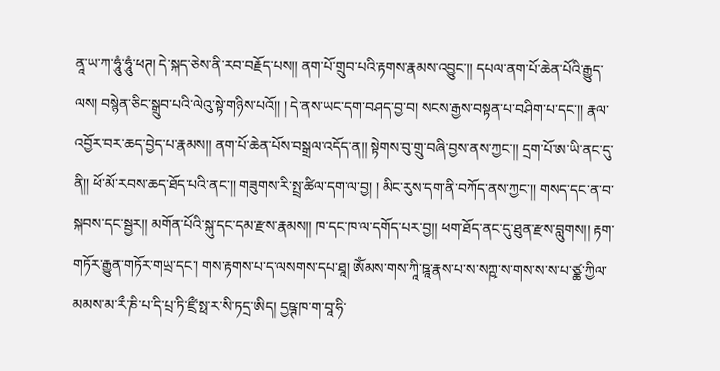ནཱ་ཡ་ཀ་ཧཱུཾ་ཧཱུཾ་ཕཊ། དེ་སྐད་ཅེས་ནི་རབ་བརྗོད་པས།། ནག་པོ་གྲུབ་པའི་རྟགས་རྣམས་འབྱུང་།། དཔལ་ནག་པོ་ཆེན་པོའི་རྒྱུད་ལས། བསྙེན་ཅིང་སྒྲུབ་པའི་ལེའུ་སྟེ་གཉིས་པའོ།། ། དེ་ནས་ཡང་དག་བཤད་བྱ་བ། སངས་རྒྱས་བསྟན་པ་བཤིག་པ་དང་།། རྣལ་འབྱོར་བར་ཆད་བྱེད་པ་རྣམས།། ནག་པོ་ཆེན་པོས་བསྒྲལ་འདོད་ན།། སྟེགས་བུ་གྲུ་བཞི་བྱས་ནས་ཀྱང་།། དྲག་པོ་ཨ་ཡི་ནང་དུ་ནི།། ཕོ་མོ་རབས་ཆད་ཐོད་པའི་ནང་།། གཟུགས་རི་སྤྲ་ཚིལ་དག་ལ་བྱ། ། མིང་རུས་དག་ནི་བཀོད་ནས་ཀྱང་།། གསད་དང་ན་བ་སྐབས་དང་སྦྱར།། མགོན་པོའི་སྐུ་དང་དམ་རྫས་རྣམས།། ཁ་དང་ཁ་ལ་དགོད་པར་བྱ།། ཕག་ཐོད་ནང་དུ་ཐུན་རྫས་བླུགས།། རྟག་གཏོར་རྒྱུན་གཏོར་གཡྲ་དང་། གས་རྟགས་པ་ད་ལསགས་དཔ་ཐཱ། ཨོཾམས་གས་ཀཱི་ཋཱ་རྣས་པ་ས་སཀྵ་ས་གས་ས་ས་པ་ཙྪ་ཀྱིལ་མམས་མ་རྀ་ཎི་པ་དི་པྲ་ཏི་ཛྲྀ་སྥ་ར་སི་ཏདྲ་ཨིད། དྱཥྚ་ཁ་ག་བཱ་ཧི་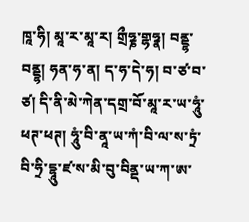ཁཱ་ཧི། མཱ་ར་མཱ་ར། གྲྀཧྞ་གྷཧྣ། བནྡྷ་བནྡྷ། ཧན་ཧ་ན། ད་ཧ་དེ་ཧ། བ་ཙ་བ་ཙ། དི་ནི་མེ་ཀེན་དགྲ་བོ་མཱ་ར་ཡ་ཧཱུཾ་ཕཊ་ཕཊ། ཧཱུཾ་བི་ནཱ་ཡ་ཀཾ་བི་ལ་ས་ཏྲཾ་བི་ཧྲི་དྷཱུ་ཛ་ས་མི་བུ་བིནྡ་ཡ་ཀ་ཨ་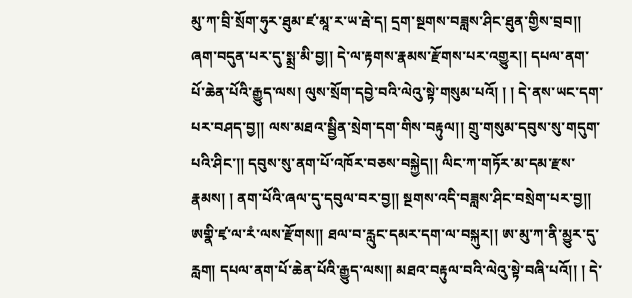མུ་ཀ་བྲི་སྲོག་ཧུར་ཐུམ་ཛ་མཱ་ར་ཡ་རྦེ་ད། དྲག་སྔགས་བཟླས་ཤིང་ཐུན་གྱིས་བྲབ།། ཞག་བདུན་པར་དུ་སྨྲ་མི་བྱ།། དེ་ལ་རྟགས་རྣམས་རྫོགས་པར་འགྱུར།། དཔལ་ནག་པོ་ཆེན་པོའི་རྒྱུད་ལས། ལུས་སྲོག་དབྱེ་བའི་ལེའུ་སྟེ་གསུམ་པའོ། ། ། དེ་ནས་ཡང་དག་པར་བཤད་བྱ།། ལས་མཐའ་སྦྱིན་སྲེག་དག་གིས་བརྟུལ།། གྲུ་གསུམ་དབུས་སུ་གདུག་པའི་ཤིང་།། དབུས་སུ་ནག་པོ་འཁོར་བཅས་བསྐྱེད།། ལིང་ཀ་གཏོར་མ་དམ་རྫས་རྣམས། ། ནག་པོའི་ཞལ་དུ་དབུལ་བར་བྱ།། སྔགས་འདི་བཟླས་ཤིང་བསྲེག་པར་བྱ།། ཨགྣི་ཛྭ་ལ་རཾ་ལས་རྫོགས།། ཐལ་བ་རླུང་དམར་དག་ལ་བསྐུར།། ཨ་མུ་ཀ་ནི་མྱུར་དུ་རླག། དཔལ་ནག་པོ་ཆེན་པོའི་རྒྱུད་ལས།། མཐའ་བརྟུལ་བའི་ལེའུ་སྟེ་བཞི་པའོ།། ། དེ་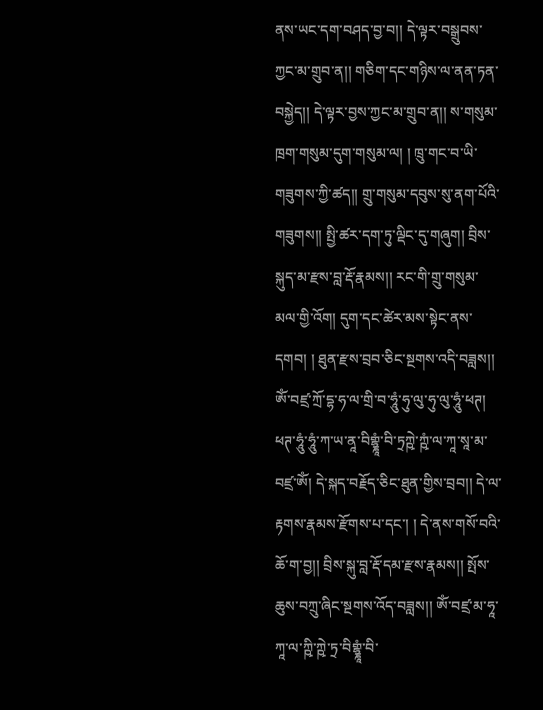ནས་ཡང་དག་བཤད་བྱ་བ།། དེ་ལྟར་བསྒྲུབས་ཀྱང་མ་གྲུབ་ན།། གཅིག་དང་གཉིས་ལ་ནན་ཏན་བསྐྱེད།། དེ་ལྟར་བྱས་ཀྱང་མ་གྲུབ་ན།། ས་གསུམ་ཁྲག་གསུམ་དུག་གསུམ་ལ། ། ཁྲུ་གང་བ་ཡི་གཟུགས་ཀྱི་ཚད།། གྲུ་གསུམ་དབུས་སུ་ནག་པོའི་གཟུགས།། སྤྱི་ཚར་དག་ཏུ་ལྡིང་དུ་གཞུག། བྲིས་སྐུད་མ་རྫས་བླ་རྡོ་རྣམས།། རང་གི་གྲུ་གསུམ་མལ་གྱི་འོག། དུག་དང་ཚེར་མས་སྟེང་ནས་དགབ། ། ཐུན་རྫས་བྲབ་ཅིང་སྔགས་འདི་བཟླས།། ཨོཾ་བཛྲ་ཀྲོ་དྷ་ཧ་ལ་གྲི་བ་ཧཱུཾ་ཧུ་ལུ་ཧུ་ལུ་ཧཱུཾ་ཕཊ། ཕཊ་ཧཱུཾ་ཧཱུཾ་ཀ་ཡ་ནཱ་བིགྷྣཱཾ་བི་ཏྲཀྵེ་ཀྵཾ་ལ་ཀཱ་སཱ་མ་བཛྲ་ཨོཾ། དེ་སྐད་བརྗོད་ཅིང་ཐུན་གྱིས་བྲབ།། དེ་ལ་རྟགས་རྣམས་རྫོགས་པ་དང་། ། དེ་ནས་གསོ་བའི་ཆོ་ག་བྱ།། བྲིས་སྐུ་བླ་རྡོ་དམ་རྫས་རྣམས།། སྤོས་ཆུས་བཀྲུ་ཞིང་སྔགས་འོད་བཟླས།། ཨོཾ་བཛྲ་མ་ཧཱ་ཀཱ་ལ་ཀྵི་ཀྵེ་ཏྲ་བིགྷྣཱཾ་བི་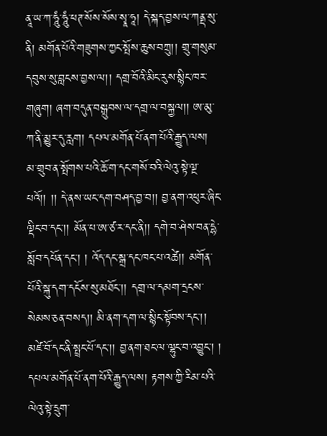ནཱ་ཡ་ཀ་ཧཱུཾ་ཧཱུཾ་ཕཊ་སོས་སོས་སྭཱ་ཧཱ། དེ་སྐད་བྱས་ལ་ཀནྡ་སུ་ནི། མགོན་པོའི་གཟུགས་ཀྱང་སྤོས་ཆུས་བཀྲུ།། གྲུ་གསུམ་དབུས་སུ་བླངས་བྱས་ལ།། དགྲ་བོའི་མིང་རུས་སྙིང་ཁར་གཞུག། ཞག་བདུན་བསྒྲུབས་ལ་དགྲ་ལ་བསྐྱལ།། ཨ་མུ་ཀ་ནི་མྱུར་དུ་རླག། དཔལ་མགོན་པོ་ནག་པོའི་རྒྱུད་ལས། མ་གྲུབ་ན་སྤོགས་པའི་ཆོ་ག་དང་གསོ་བའི་ལེའུ་སྟེ་ལྔ་པའོ།། །། དེ་ནས་ཡང་དག་བཤད་བྱ་བ།། བྱ་ནག་འཕུར་ཞིང་ལྡིང་བ་དང་།། མོན་པ་ཨ་ཙ་ར་དང་ནི།། དགེ་བ་ཤེས་བན་དྷེ་སློབ་དཔོན་དང་། ། འོད་དང་སྒྲ་དང་ཁང་པ་འཚེ།། མགོན་པོའི་སྐུ་དག་དངོས་སུ་མཐོང་།། དགྲ་ལ་དམག་དྲངས་སེམས་ཅན་བསད།། མི་ནག་དག་ལ་སྙིང་སྟོབས་དང་།། མཛེ་བོ་དང་ནི་སྤྲང་པོ་དང་།། བྱ་ནག་ཐང་ལ་ལྷུང་བ་འབྱུང་། ། དཔལ་མགོན་པོ་ནག་པོའི་རྒྱུད་ལས། རྟགས་ཀྱི་རིམ་པའི་ལེའུ་སྟེ་དྲུག་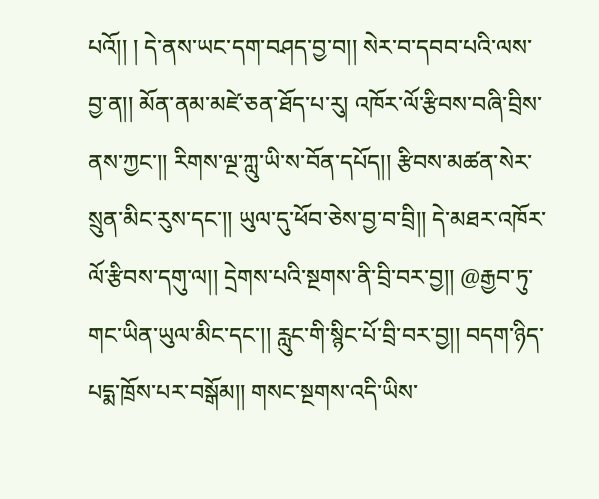པའོ།། ། དེ་ནས་ཡང་དག་བཤད་བྱ་བ།། སེར་བ་དབབ་པའི་ལས་བྱ་ན།། མོན་ནམ་མཛེ་ཅན་ཐོད་པ་རུ། འཁོར་ལོ་རྩིབས་བཞི་བྲིས་ནས་ཀྱང་།། རིགས་ལྔ་ཀླུ་ཡི་ས་བོན་དཔོད།། རྩིབས་མཚན་སེར་སྲུན་མིང་རུས་དང་།། ཡུལ་དུ་ཕོབ་ཅེས་བྱ་བ་བྲི།། དེ་མཐར་འཁོར་ལོ་རྩིབས་དགུ་ལ།། དྲེགས་པའི་སྔགས་ནི་བྲི་བར་བྱ།། @རྒྱབ་ཏུ་གང་ཡིན་ཡུལ་མིང་དང་།། རླུང་གི་སྙིང་པོ་བྲི་བར་བྱ།། བདག་ཉིད་པདྨ་ཁྲོས་པར་བསྒོམ།། གསང་སྔགས་འདི་ཡིས་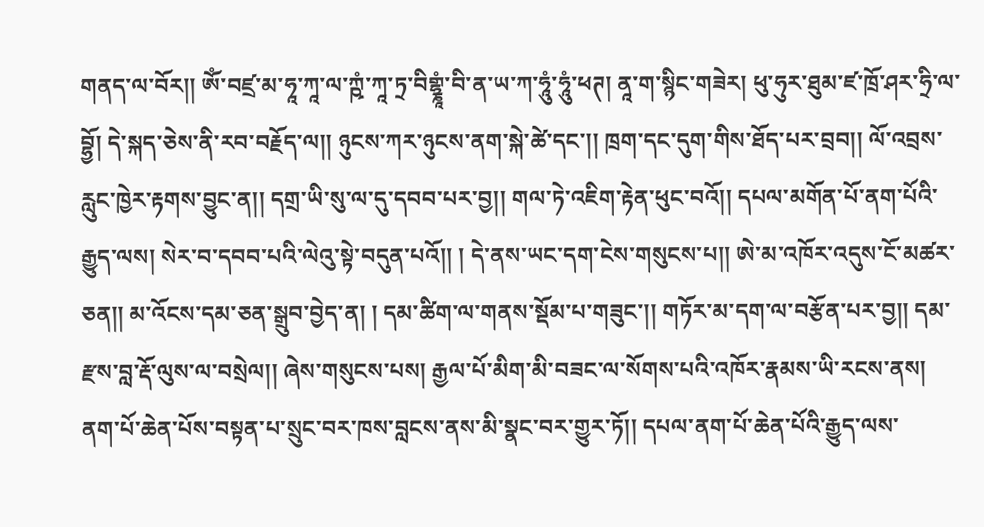གནད་ལ་བོར།། ཨོཾ་བཛྲ་མ་ཧཱ་ཀཱ་ལ་ཀྵཾ་ཀཱ་ཏྲ་བིགྷྣཱཾ་བི་ན་ཡ་ཀ་ཧཱུཾ་ཧཱུཾ་ཕཊ། ནཱ་ག་སྙིང་གཟེར། ཕུ་ཧུར་ཐུམ་ཛ་ཁྲོ་ཤར་ཧྲི་ལ་བྷྱོ། དེ་སྐད་ཅེས་ནི་རབ་བརྗོད་ལ།། ཉུངས་ཀར་ཉུངས་ནག་སྐེ་ཚེ་དང་།། ཁྲག་དང་དུག་གིས་ཐོད་པར་བྲབ།། ལོ་འབྲས་རླུང་ཁྱེར་རྟགས་བྱུང་ན།། དགྲ་ཡི་སུ་ལ་དུ་དབབ་པར་བྱ།། གལ་ཏེ་འཇིག་རྟེན་ཕུང་བའོ།། དཔལ་མགོན་པོ་ནག་པོའི་རྒྱུད་ལས། སེར་བ་དབབ་པའི་ལེའུ་སྟེ་བདུན་པའོ།། ། དེ་ནས་ཡང་དག་ངེས་གསུངས་པ།། ཨེ་མ་འཁོར་འདུས་ངོ་མཚར་ཅན།། མ་འོངས་དམ་ཅན་སྒྲུབ་བྱེད་ན། ། དམ་ཚིག་ལ་གནས་སྡོམ་པ་གཟུང་།། གཏོར་མ་དག་ལ་བརྩོན་པར་བྱ།། དམ་རྫས་བླ་རྡོ་ལུས་ལ་བསྲེལ།། ཞེས་གསུངས་པས། རྒྱལ་པོ་མིག་མི་བཟང་ལ་སོགས་པའི་འཁོར་རྣམས་ཡི་རངས་ནས། ནག་པོ་ཆེན་པོས་བསྟན་པ་སྲུང་བར་ཁས་བླངས་ནས་མི་སྣང་བར་གྱུར་ཏོ།། དཔལ་ནག་པོ་ཆེན་པོའི་རྒྱུད་ལས་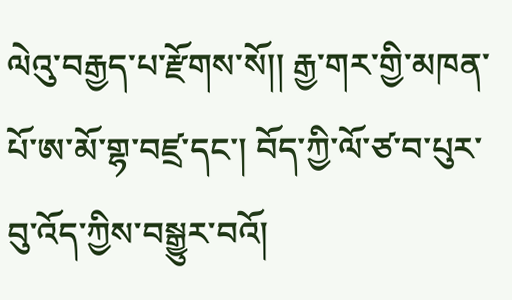ལེའུ་བརྒྱད་པ་རྫོགས་སོ།། རྒྱ་གར་གྱི་མཁན་པོ་ཨ་མོ་གྷ་བཛྲ་དང་། བོད་ཀྱི་ལོ་ཙ་བ་པུར་བུ་འོད་ཀྱིས་བསྒྱུར་བའོ།